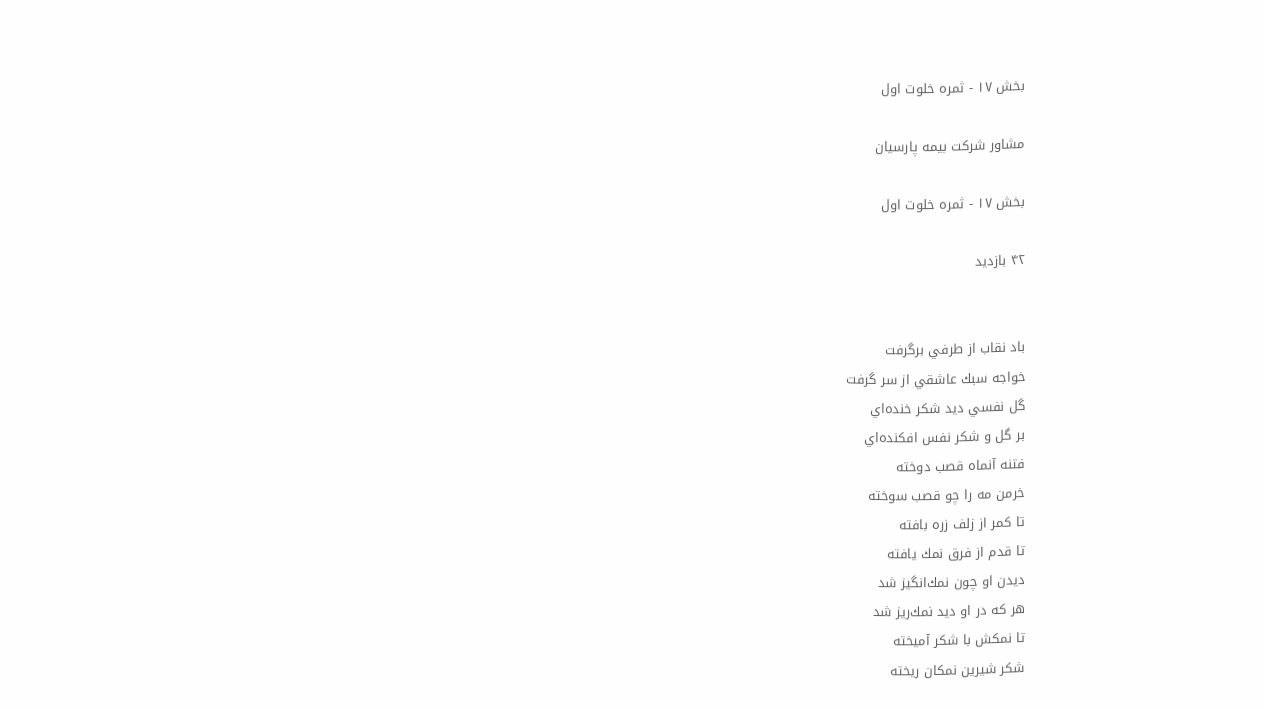بخش ۱۷ - ثمره خلوت اول

مشاور شركت بيمه پارسيان

بخش ۱۷ - ثمره خلوت اول

۴۲ بازديد


باد نقاب از طرفي برگرفت
خواجه سبك عاشقي از سر گرفت
گل نفسي ديد شكر خنده‌اي
بر گل و شكر نفس افكنده‌اي
فتنه آنماه قصب دوخته
خرمن مه را چو قصب سوخته
تا كمر از زلف زره بافته
تا قدم از فرق نمك يافته
ديدن او چون نمك‌انگيز شد
هر كه در او ديد نمك‌ريز شد
تا نمكش با شكر آميخته
شكر شيرين نمكان ريخته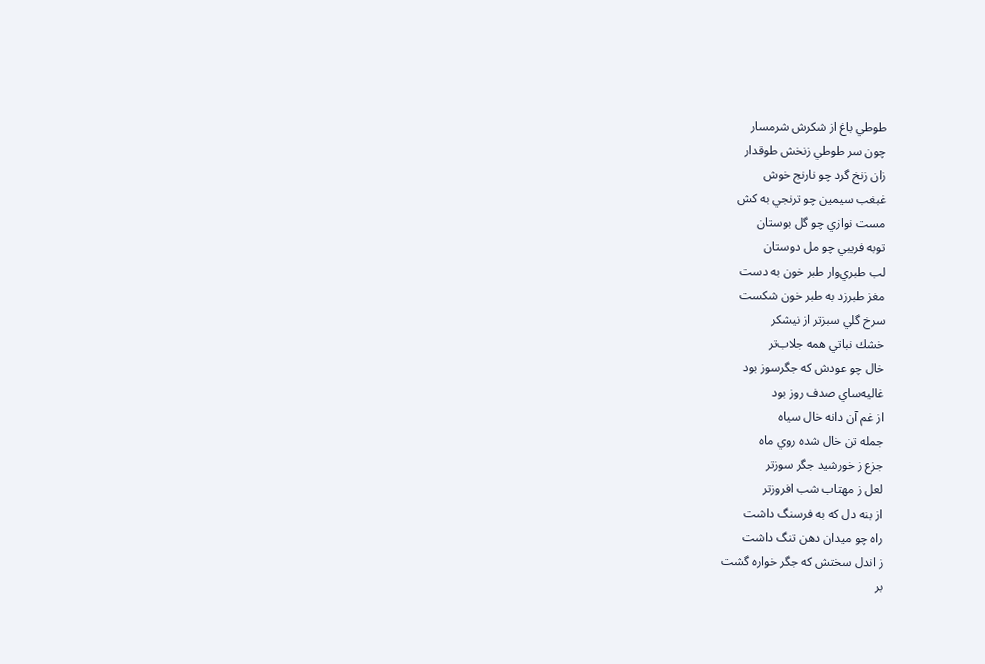طوطي باغ از شكرش شرمسار
چون سر طوطي زنخش طوقدار
زان زنخ گرد چو نارنج خوش
غبغب سيمين چو ترنجي به كش
مست نوازي چو گل بوستان
توبه فريبي چو مل دوستان
لب طبري‌وار طبر خون به دست
مغز طبرزد به طبر خون شكست
سرخ گلي سبزتر از نيشكر
خشك نباتي همه جلاب‌تر
خال چو عودش كه جگرسوز بود
غاليه‌ساي صدف روز بود
از غم آن دانه خال سياه
جمله تن خال شده روي ماه
جزع ز خورشيد جگر سوزتر
لعل ز مهتاب شب افروزتر
از بنه دل كه به فرسنگ داشت
راه چو ميدان دهن تنگ داشت
ز اندل سختش كه جگر خواره گشت
بر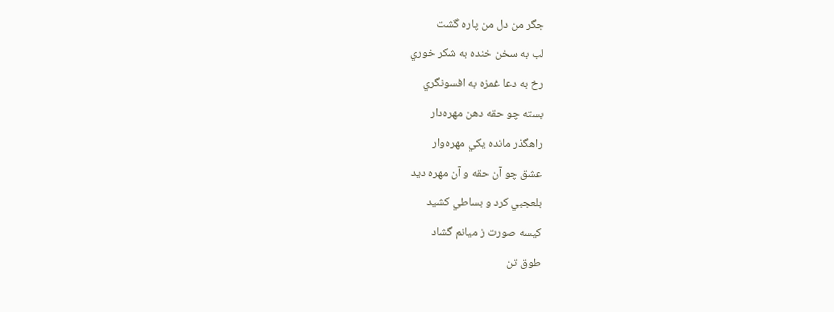جگر من دل من پاره گشت
لب به سخن خنده به شكر خوري
رخ به دعا غمزه به افسونگري
بسته چو حقه دهن مهره‌دار
راهگذر مانده يكي مهره‌وار
عشق چو آن حقه و آن مهره ديد
بلعجبي كرد و بساطي كشيد
كيسه صورت ز ميانم گشاد
طوق تن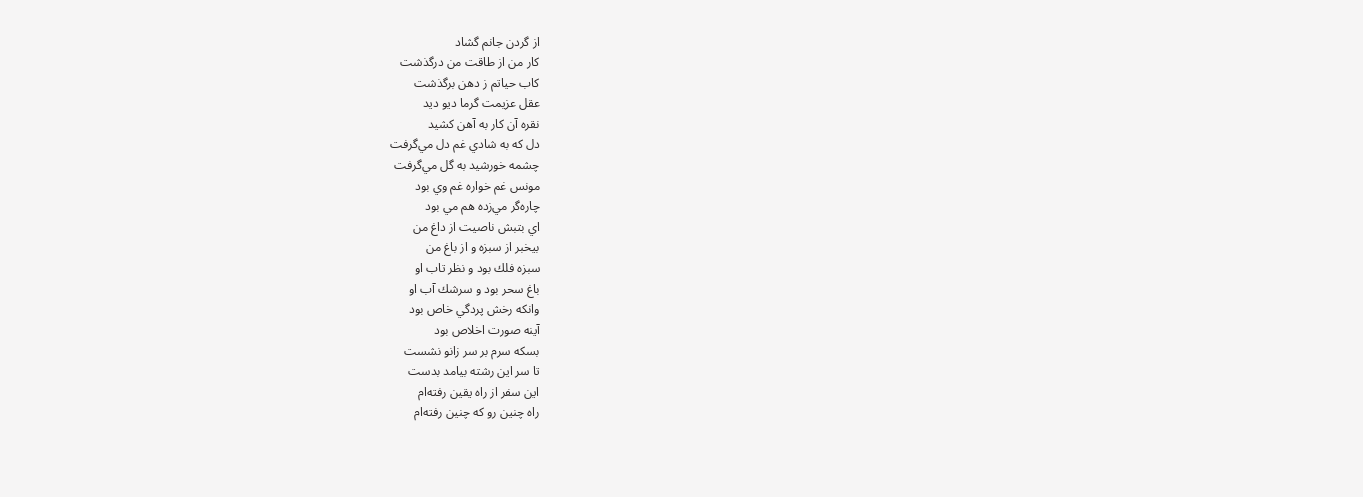از گردن جانم گشاد
كار من از طاقت من درگذشت
كاب حياتم ز دهن برگذشت
عقل عزيمت گرما ديو ديد
نقره آن كار به آهن كشيد
دل كه به شادي غم دل مي‌گرفت
چشمه خورشيد به گل مي‌گرفت
مونس غم خواره غم وي بود
چاره‌گر مي‌زده هم مي بود
اي بتبش ناصيت از داغ من
بيخبر از سبزه و از باغ من
سبزه فلك بود و نظر تاب او
باغ سحر بود و سرشك آب او
وانكه رخش پردگي خاص بود
آينه صورت اخلاص بود
بسكه سرم بر سر زانو نشست
تا سر اين رشته بيامد بدست
اين سفر از راه يقين رفته‌ام
راه چنين رو كه چنين رفته‌ام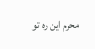محرم اين ره تو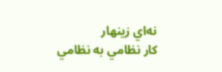نه‌اي زينهار
كار نظامي به نظامي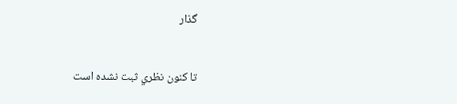گذار


تا كنون نظري ثبت نشده است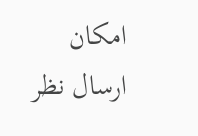امکان ارسال نظر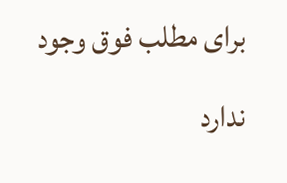برای مطلب فوق وجود ندارد